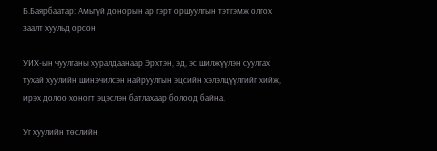Б.Баярбаатар: Амьгүй донорын ар гэрт оршуулгын тэтгэмж олгох заалт хуульд орсон

УИХ-ын чуулганы хуралдаанаар Эрхтэн, эд, эс шилжүүлэн суулгах тухай хуулийн шинэчилсэн найруулгын эцсийн хэлэлцүүлгийг хийж, ирэх долоо хоногт эцэслэн батлахаар болоод байна.

Уг хуулийн төслийн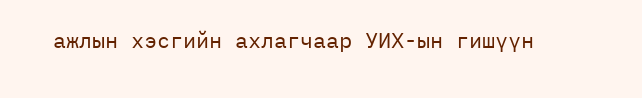ажлын хэсгийн ахлагчаар УИХ-ын гишүүн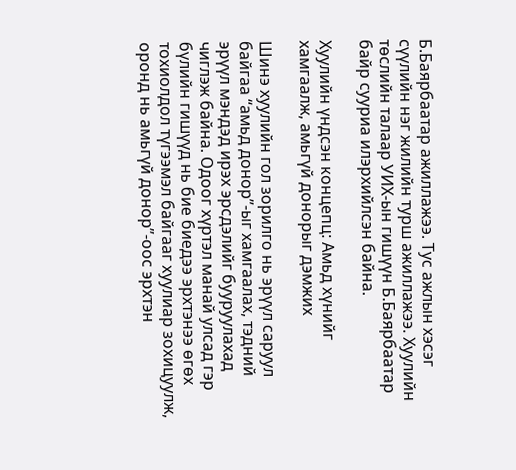Б.Баярбаатар ажиллажээ. Тус ажлын хэсэг сүүлийн нэг жилийн турш ажиллажээ. Хуулийн төслийн талаар УИХ-ын гишүүн Б.Баярбаатар байр сууриа илэрхийлсэн байна.

Хуулийн үндсэн концепц: Амьд хүнийг хамгаалж, амьгүй донорыг дэмжих

Шинэ хуулийн гол зорилго нь эрүүл саруул байгаа “амьд донор”-ыг хамгаалах, тэдний эрүүл мэндэд ирэх эрсдэлийг бууруулахад чиглэж байна. Одоог хүртэл манай улсад гэр бүлийн гишүүд нь бие биедээ эрхтэнээ өгөх тохиолдол түгээмэл байгааг хуулиар зохицуулж, оронд нь амьгүй донор”-оос эрхтэн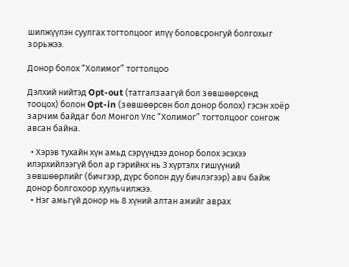шилжүүлэн суулгах тогтолцоог илүү боловсронгуй болгохыг зорьжээ.

Донор болох “Холимог” тогтолцоо

Дэлхий нийтэд Opt-out (татгалзаагүй бол зөвшөөрсөнд тооцох) болон Opt-in (зөвшөөрсөн бол донор болох) гэсэн хоёр зарчим байдаг бол Монгол Улс “Холимог” тогтолцоог сонгож авсан байна.

  • Хэрэв тухайн хүн амьд сэрүүндээ донор болох эсэхээ илэрхийлээгүй бол ар гэрийнх нь 3 хүртэлх гишүүний зөвшөөрлийг (бичгээр, дүрс болон дуу бичлэгээр) авч байж донор болгохоор хуульчилжээ.
  • Нэг амьгүй донор нь 8 хүний алтан амийг аврах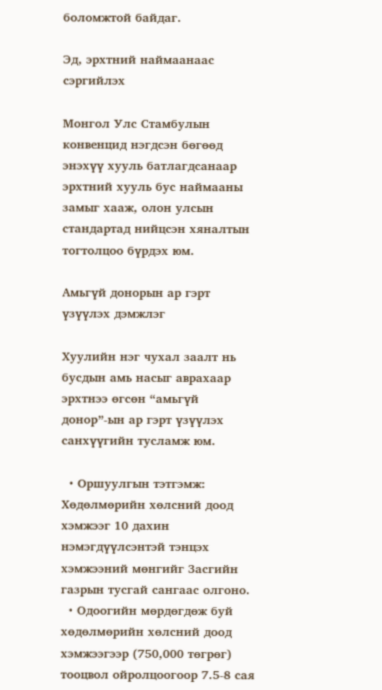боломжтой байдаг.

Эд, эрхтний наймаанаас сэргийлэх

Монгол Улс Стамбулын конвенцид нэгдсэн бөгөөд энэхүү хууль батлагдсанаар эрхтний хууль бус наймааны замыг хааж, олон улсын стандартад нийцсэн хяналтын тогтолцоо бүрдэх юм.

Амьгүй донорын ар гэрт үзүүлэх дэмжлэг

Хуулийн нэг чухал заалт нь бусдын амь насыг аврахаар эрхтнээ өгсөн “амьгүй донор”-ын ар гэрт үзүүлэх санхүүгийн тусламж юм.

  • Оршуулгын тэтгэмж: Хөдөлмөрийн хөлсний доод хэмжээг 10 дахин нэмэгдүүлсэнтэй тэнцэх хэмжээний мөнгийг Засгийн газрын тусгай сангаас олгоно.
  • Одоогийн мөрдөгдөж буй хөдөлмөрийн хөлсний доод хэмжээгээр (750,000 төгрөг) тооцвол ойролцоогоор 7.5-8 сая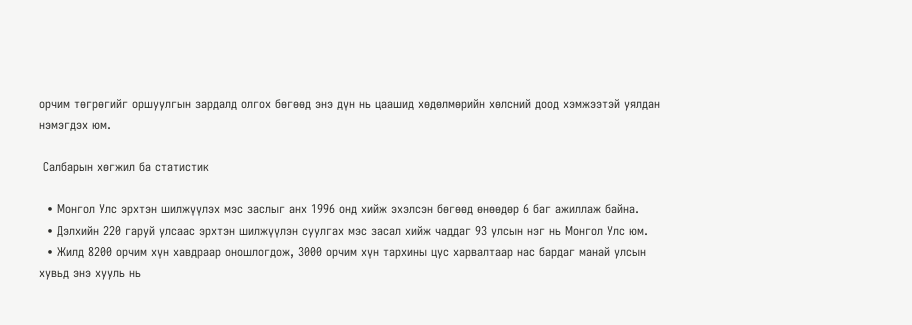орчим төгрөгийг оршуулгын зардалд олгох бөгөөд энэ дүн нь цаашид хөдөлмөрийн хөлсний доод хэмжээтэй уялдан нэмэгдэх юм.

 Салбарын хөгжил ба статистик

  • Монгол Улс эрхтэн шилжүүлэх мэс заслыг анх 1996 онд хийж эхэлсэн бөгөөд өнөөдөр 6 баг ажиллаж байна.
  • Дэлхийн 220 гаруй улсаас эрхтэн шилжүүлэн суулгах мэс засал хийж чаддаг 93 улсын нэг нь Монгол Улс юм.
  • Жилд 8200 орчим хүн хавдраар оношлогдож, 3000 орчим хүн тархины цус харвалтаар нас бардаг манай улсын хувьд энэ хууль нь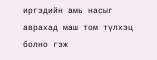иргэдийн амь насыг аврахад маш том түлхэц болно гэж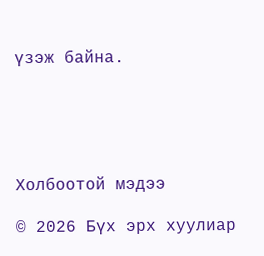үзэж байна.





Холбоотой мэдээ

© 2026 Бүх эрх хуулиар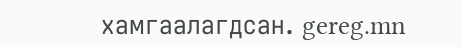хамгаалагдсан. gereg.mn